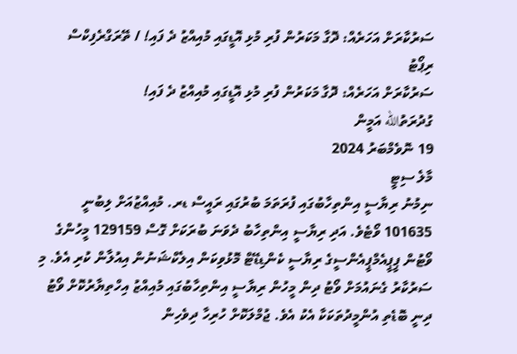ސަރުކާރަށް އަހަރެއް: ދޮގާ މަކަރުން ފުރި މުޅި އޮޑީގައި މުއިއްޒު ދެ ފައި! / ތޭރަގްރެފިކްސް
ރިޕޯޓު
ސަރުކާރަށް އަހަރެއް: ދޮގާ މަކަރުން ފުރި މުޅި އޮޑީގައި މުއިއްޒު ދެ ފައި!
ގުދުރަތުالله އަމީން
19 ނޮވެމްބަރު 2024
މާލެ ސިޓީ
ނިމުނު ރިޔާސީ އިންތިހާބުގައި ފުރަތަމަ ބުރުގައި ރައީސް ޑރ. މުއިއްޒުއަށް ލިބުނީ 101635 ވޯޓެވެ. އަދި ރިޔާސީ އިންތިހާބު ދެވަނަ ބުރަކަށް ގޮސް 129159 މީހުންގެ ވޯޓުން ޕީޕީއެމްޕީއެންސީގެ ރިޔާސީ ކެންޑިޑޭޓް މޮޅުވިކަން އިލެކްޝަނުން އިއުލާން ކުރި އެވެ. މި ސަރުކާރު ގެނައުމަށް ވޯޓު ދިން މީހުން ރިޔާސީ އިންތިހާބުގައި މުއިއްޒު އިހްތިޔާރުކޮށް ވޯޓު ދިނީ ބޮޑެތި އުންމީދުތަކަކާ އެކު އެވެ. ޖުމްލަކޮށް ހުރިހާ ދިވެހިން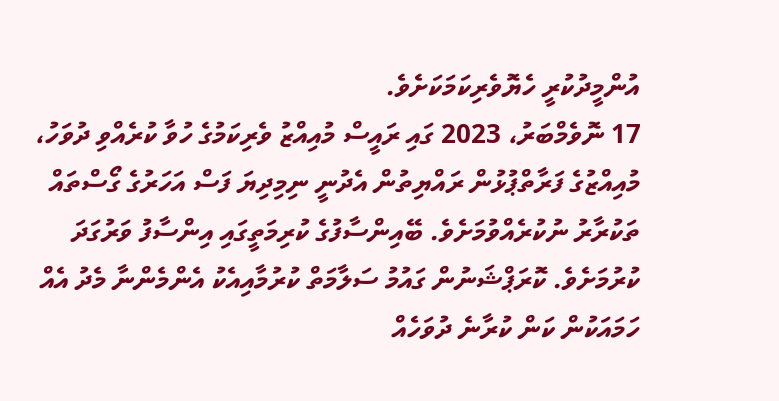އުންމީދުކުރީ ހެޔޮވެރިކަމަކަށެވެ.
17 ނޮވެމްބަރު، 2023 ގައި ރައީސް މުއިއްޒު ވެރިކަމުގެ ހުވާ ކުރެއްވި ދުވަހު، މުއިއްޒުގެ ފަރާތްޕުޅުން ރައްޔިތުން އެދުނީ ނިމިދިޔަ ފަސް އަހަރުގެ ގޯސްތައް ތަކުރާރު ނުކުރެއްވުމަށެވެ. ބޭއިންސާފުގެ ކުރިމަތީގައި އިންސާފު ވަރުގަދަ ކުރުމަށެވެ. ކޮރަޕްޝަނުން ގައުމު ސަލާމަތް ކުރުމާއިއެކު އެންމެންނާ މެދު އެއް ހަމައަކުން ކަން ކުރާނެ ދުވަހެއް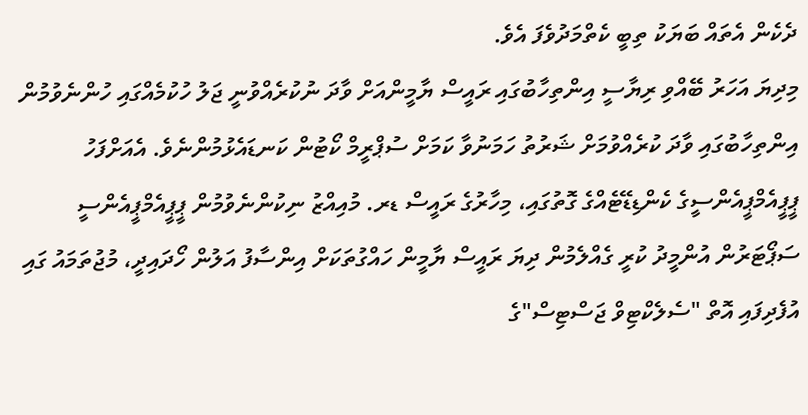ދެކެން އެތައް ބަޔަކު ތިބީ ކެތްމަދުވެފަ އެވެ.
މިދިޔަ އަހަރު ބޭއްވި ރިޔާސީ އިންތިހާބުގައި ރައީސް ޔާމީންއަށް ވާދަ ނުކުރެއްވުނީ ޖަލު ހުކުމެއްގައި ހުންނެވުމުން އިންތިހާބުގައި ވާދަ ކުރެއްވުމަށް ޝަރުތު ހަމަނުވާ ކަމަށް ސުޕްރީމް ކޯޓުން ކަނޑައެޅުމުންނެވެ. އެއަށްފަހު ޕީޕީއެމްޕީއެންސީގެ ކެންޑިޑޭޓެއްގެ ގޮތުގައި، މިހާރުގެ ރައީސް ޑރ. މުއިއްޒު ނިކުންނެވުމުން ޕީޕީއެމްޕީއެންސީ ސަޕޯޓަރުން އުންމީދު ކުރީ ގެއްލެމުން ދިޔަ ރައީސް ޔާމީން ހައްގުތަކަށް އިންސާފު އަލުން ހޯދައިދީ، މުޖުތަމައު ގައި އުފެދިފައި އޮތް "ސެލެކްޓިވް ޖަސްޓިސް"ގެ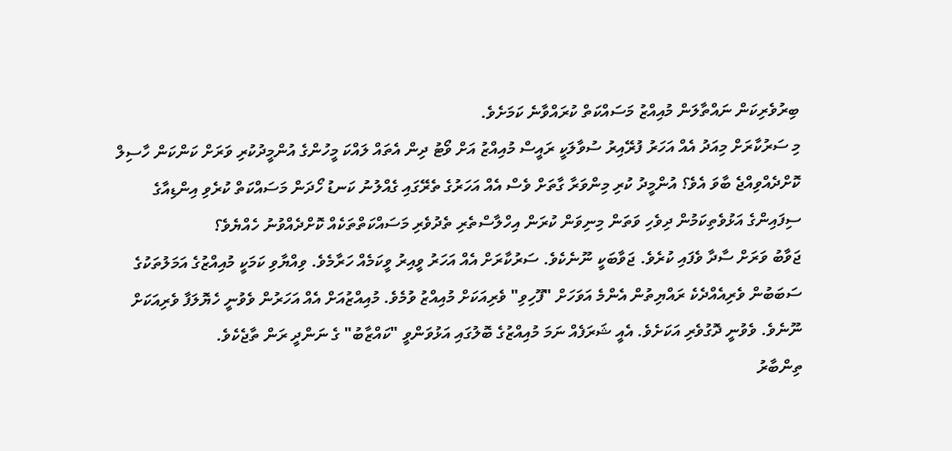ބިރުވެރިކަން ނައްތާލަން މުއިއްޒު މަސައްކަތް ކުރައްވާނެ ކަމަށެވެ.
މި ސަރުކާރަށް މިއަދު އެއް އަހަރު ފުރޭއިރު ސުވާލަކީ ރައީސް މުއިއްޒު އަށް ވޯޓު ދިން އެތައް ލައްކަ މީހުންގެ އުންމީދުކުރި ވަރަށް ކަންކަން ހާސިލް ކޮށްދެއްވިއްޖެ ބާވަ އެވެ؟ އުންމީދު ކުރި މިންވަރާ ގާތަށް ވެސް އެއް އަހަރުގެ ތެރޭގައި ގެއްލުނު ކަނޑު ހޯދަން މަސައްކަތް ކުރެވި އިންޑިއާގެ ސިފައިންގެ އަޅުވެތިކަމުން ދިވެހި ވަތަން މިނިވަން ކުރަން އިހްލާސްތެރި ތެދުވެރި މަސައްކަތްތަކެއް ކޮށްދެއްވުނު ހެއްޔެވެ؟
ޖަވާބު ވަރަށް ސާދާ ވެފައި ކުރެވެ. ޖަވާބަކީ ނޫނެކެވެ. ސަރުކާރަށް އެއް އަހަރު ވީއިރު ވީކަމެއް ހަރާމެވެ. ވިއްޔާވި ކަމަކީ މުއިއްޒުގެ އަމަލުތަކުގެ ސަބަބުން ވެރިއެއްދެކެ ރައްޔިތުން އެންމެ އަވަހަށް "ފޫހިވި" ވެރިއަކަށް މުއިއްޒު ވުމެވެ. މުއިއްޒުއަށް އެއް އަހަރުން ވެވުނީ ހެޔޮލަފާ ވެރިއަކަށް ނޫނެވެ. ވެވުނީ ދޮގުވެރި އަކަށެވެ. އެއީ ޝަރަފެއް ނަމަ މުއިއްޒުގެ ބޮލުގައި އަޅުވަންވީ "ކައްޒާބު" ގެ ނަންދީ ރަން ތާޖެކެވެ.
ތިންބާރު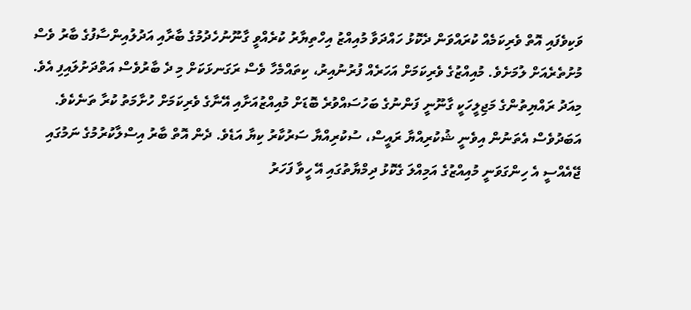ވަކިވެފައި އޮތް ވެރިކަމެއް ކުރައްވަން ދެކޮޅު ހައްދަވާ މުއިއްޒު އިހްތިޔާރު ކުރެއްވީ ގާނޫނުހެދުމުގެ ބާރާއި އަދުލުއިންސާފުގެ ބާރު ވެސް މުށުތެރެއަށް ލުމަށެވެ. މުއިއްޒުގެ ވެރިކަމަށް އަހަރެއް ފުރުނުއިރު، ކިތައްމެހާ ވެސް ރަގަނޅަކަށް މި ދެ ބާރުވެސް އަތްދަށުލައިފި އެވެ.
މިއަދު ރައްޔިތުންގެ މަޖިލީހަކީ ގާނޫނީ ފަންނުގެ ބަހުސައްވުރެ ބޮޑަށް މުއިއްޒުއަށާއި އޭނާގެ ވެރިކަމަށް ހުށާމަތު ކުރާ ތަނެކެވެ. އަބަދުވެސް އެތަނުން އިވެނީ ޝުކުރިއްޔާ ރައީސް، ސުކުރިއްޔާ ސަރުކާރު ކިޔާ އަޑެވެ. ދެން އޮތް ބާރު އިސްލާކުރުމުގެ ނަމުގައި ޖޭއެއްސީ އެ ހިންގަވަނީ މުއިއްޒުގެ އަމިއްލަ ގެކޮޅު ދިމްޔާތުގައި އޭ ހީވާ ފަހަރު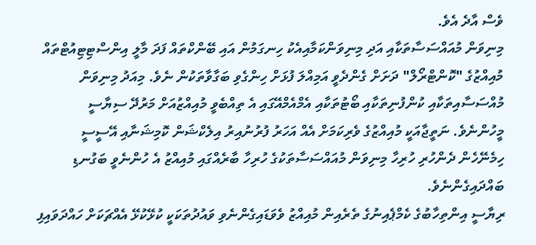ވެސް އާދެ އެވެ.
މިނިވަން މުއައްސަސާތަކާއި އަދި މިނިވަންކަމާއިއެކު ހިނގަމުން އައި ބޭންކްތައް ފަދަ މާލީ އިންސްޓިޓިއުޓްތައް މުއިއްޒުގެ "ކޮންޓްރޯލް" ދަށަށް ގެންދެވީ އަމިއްލަ ފުޅަށް ހިންގެވި ބަގާވާތަކުން ނެވެ. މިއަދު މިނިވަން މުއްސަސާއިތަކާއި ކުންފުނިތަކާއި ބޯޓުތަކާއި އެމްއެމްއޭގައި އެ ތިއްބެވީ މުއިއްޒުއަށް މަރުދޭ ސިޔާސީ މީހުންނެވެ. ނަތީޖާއަކީ މުއިއްޒުގެ ވެރިކަމަށް އެއް އަހަރު ފުރުނުއިރު އިލެކްޝަން ކޮމިޝަނާއި އޭސީސީ ހިމެނޭހެން ދެންހުރި ހުރިހާ މިނިވަން މުއައްސަސާތަކުގެ ހުރިހާ ބާރެއްގައި މުއިއްޒު އެ ހުންނެވީ ބަގުނޑި ބައްދައިގެންނެވެ.
ރިޔާސީ އިންތިހާބުގެ ކެމްޕެއިނުގެ ތެރެއިން މުއިއްޒު ވެވަޑައިގެންނެވި ވައުދުތަކަކީ ކުޅޭކުޅޭ އެއްޗަކަށް ހައްދަވައިފި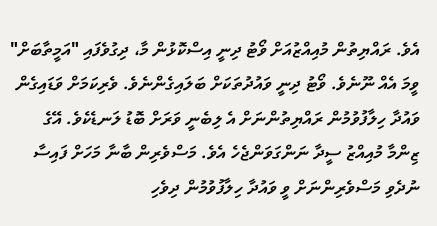އެވެ. ރައްޔިތުން މުއިއްޒުއަށް ވޯޓު ދިނީ އިސްކޮޅުން މާ، ދިގުވެފައި "އަމީތާބަށް" ވީމަ އެއް ނޫނެވެ. ވޯޓު ދިނީ ވައުދުތަކަށް ބަލައިގެންނެވެ. ވެރިކަމަށް ވަޑައިގެން ވައުދާ ހިލާފުވުމުން ރައްޔިތުންނަށް އެ ލިބެނީ ވަރަށް ބޮޑު ލަނޑެކެވެ. އޭގެ ޒިންމާ މުއިއްޒު ސީދާ ނަންގަވަންޖެހެ އެވެ. މަސްވެރިން ބާނާ މަހަށް ފައިސާ ނުދެވި މަސްވެރިންނަށް ވީ ވައުދާ ހިލާފުވުމުން ދިވެހި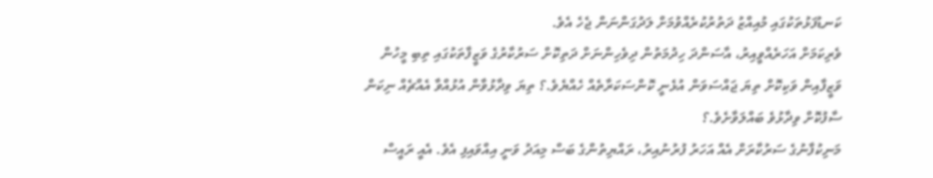ކަނޑުފަޅުތަކުގައި މުއިއްޒު ދަތުރުކުރެއްވުމަށް ލަދުގަންނަން ޖެހެ އެވެ.
ވެރިކަމަށް އަހަރެއްވީއިރު، އާސަންދަ ހިދުމަތުން ދިވެހިންނަށް ދަތިކޮށް ސަރުކާރުގެ ވަޒީފާތަކުގައި ތިބި މީހުން ވަޒީފާއިން ވަކިކޮށް ތިޔަ ޖައްސަވަން އުޅެނީ ކޮންސަކަރާތެއް ހެއްޔެވެ.؟ ތިޔަ ވިދާޅުވާން އުޅުއްވާ އެއްޗެއް ނިކަން ސާފުކޮށް ވިދާޅުވެ ބައްލަވާށެވެ.؟
މަނިކުފާނުގެ ސަރުކާރަށް އެއް އަހަރު ފުރުނުއިރު، ރައްޔިތުންގެ ބަސް މިއަދު ވަނީ އިއްވައިފި އެވެ. އެއީ ރައީސް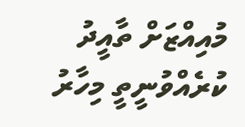މުއިއްޒަށް ތާއީދު ކުރެއްވުނީތީ މިހާރު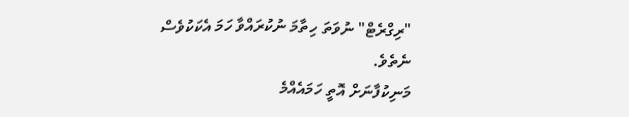"ރިގްރެޓް" ނުވަތަ ހިތާމަ ނުކުރައްވާ ހަމަ އެކަކުވެސް ނެތެވެ.
މަނިކުފާނަށް އޮތީ ހަމައެއްމެ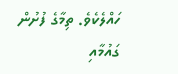ހައްލެކެވެ. ތިމާގެ ފުށުން ގައުމާއި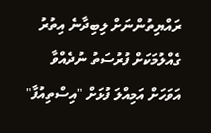ރައްޔިތުންނަށް ލިބިދާނެ އިތުރު ގެއްލުމަކަށް ފުރުސަތު ނުދެއްވާ އަވަހަށް އަމިއްލަ ފުޅަށް "އިސްތިއުފާ"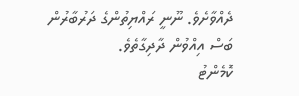ދެއްވާށެވެ. ނޫނީ ރައްޔިތުންގެ ދަރުބާރުން ބަސް އިއްވުން ދާދިގާތެވެ.
ކޮމެންޓު